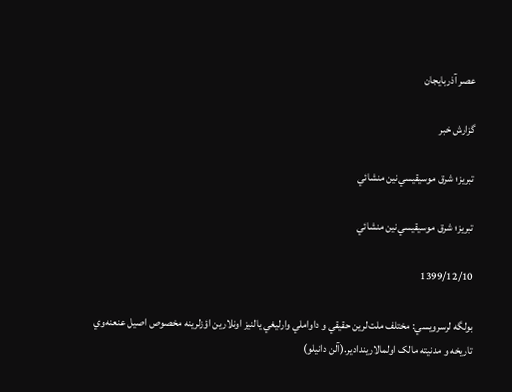عصر آذربایجان

گزارش خبر

تبريز؛ شرق موسيقيسي‌نين منشائي

تبريز؛ شرق موسيقيسي‌نين منشائي

1399/12/10

بولگه لرسرويسي: مختلف ملت‌لرين حقيقي و داواملي وارليغي يالنيز اونلارين اؤزلرينه مخصوص اصيل عنعنه‌وي تاريخه و مدنيته مالک اولمالاريندادير.(آلن دانيلو)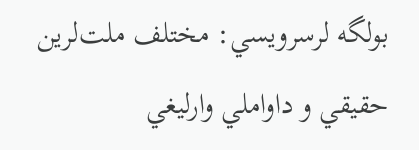بولگه لرسرويسي: مختلف ملت‌لرين حقيقي و داواملي وارليغي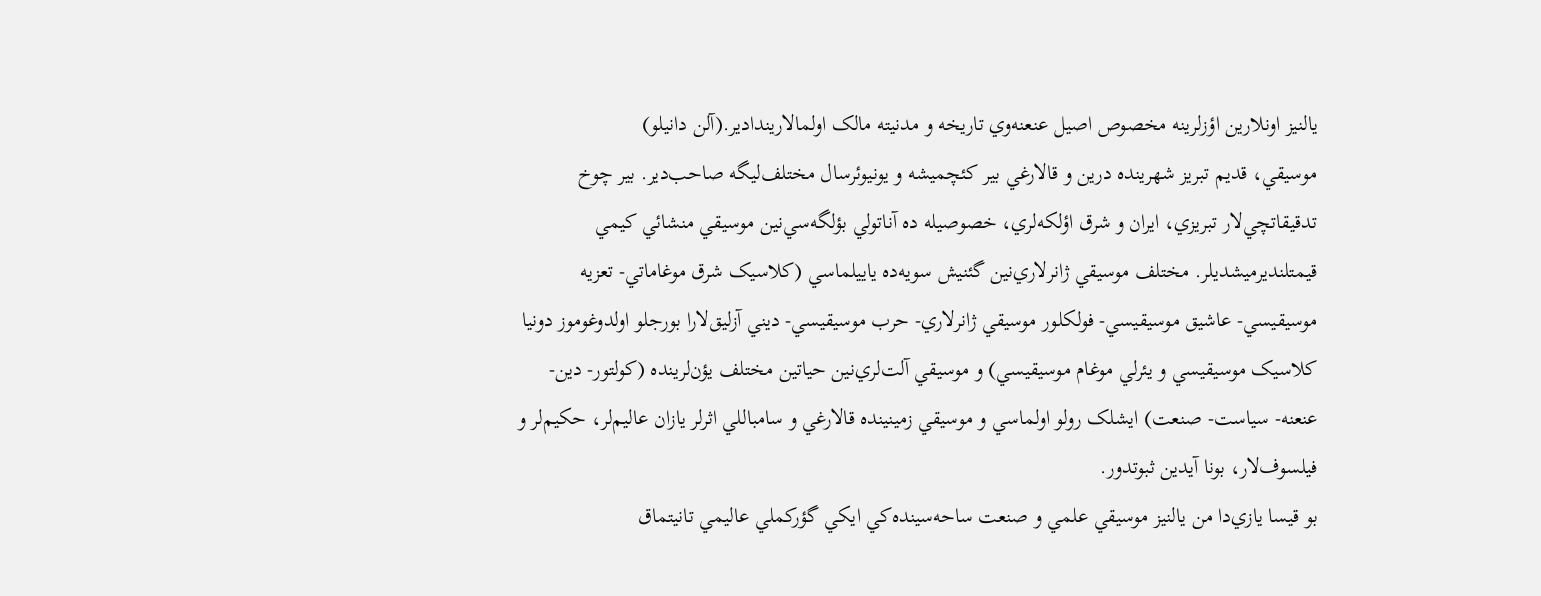يالنيز اونلارين اؤزلرينه مخصوص اصيل عنعنه‌وي تاريخه و مدنيته مالک اولمالاريندادير.(آلن دانيلو)
موسيقي، قديم تبريز شهرينده درين و قالارغي بير کئچميشه و يونيوئرسال مختلف‌ليگه صاحب‌دير. بير چوخ تدقيقاتچي‌لار تبريزي، ايران و شرق اؤلکه‌لري، خصوصيله ده آناتولي بؤلگه‌سي‌نين موسيقي منشائي کيمي قيمتلنديرميشديلر. مختلف موسيقي ژانرلاري‌نين گئنيش سويه‌ده ياييلماسي (کلاسيک شرق موغاماتي- تعزيه موسيقيسي- عاشيق موسيقيسي- فولکلور موسيقي ژانرلاري- حرب موسيقيسي- ديني آزليق‌لارا بورجلو اولدوغوموز دونيا کلاسيک موسيقيسي و يئرلي موغام موسيقيسي) و موسيقي آلت‌لري‌نين حياتين مختلف يؤن‌لرينده (کولتور- دين- عنعنه- سياست- صنعت) ايشلک رولو اولماسي و موسيقي زمينينده قالارغي و سامباللي اثرلر يازان عاليم‌لر، حکيم‌لر و فيلسوف‌لار، بونا آيدين ثبوتدور.
بو قيسا يازي‌دا من يالنيز موسيقي علمي و صنعت ساحه‌سينده‌کي ايکي گؤرکملي عاليمي تانيتماق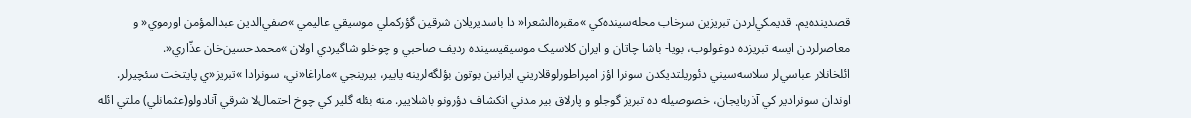قصدينده‌يم. قديمکي‌لردن تبريزين سرخاب محله‌سينده‌کي »مقبره‌الشعرا« دا باسديريلان شرقين گؤرکملي موسيقي عاليمي »صفي‌الدين عبدالمؤمن اورموي« و معاصرلردن ايسه تبريزده دوغولوب، بويا- باشا چاتان و ايران کلاسيک موسيقيسينده رديف صاحبي و چوخلو شاگيردي اولان »محمدحسين‌خان عذّاري«.
ائلخانلار عباسي‌لر سلاسه‌سيني دئوريلتديکدن سونرا اؤز امپراطورلوقلاريني ايرانين بوتون بؤلگه‌لرينه يايير، بيرينجي »ماراغا«ني، سونرادا »تبريز«ي پايتخت سئچيرلر. اوندان سونرادير کي آذربايجان، خصوصيله ده تبريز گوجلو و پارلاق بير مدني انکشاف دؤرونو باشلايير. منه بئله گلير کي چوخ احتمال‌لا شرقي آنادولو(عثمانلي) ملتي ائله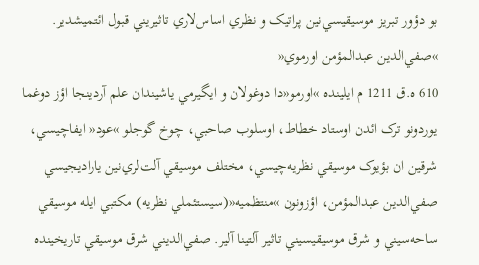بو دؤور تبريز موسيقيسي‌نين پراتيک و نظري اساس‌لاري تاثيريني قبول ائتميشدير.
»صفي‌الدين عبدالمؤمن اورموي«
610 ه.ق 1211 م ايلينده »اورمو«دا دوغولان و ايگيرمي ياشيندان علم آردينجا اؤز دوغما يوردونو ترک ائدن اوستاد خطاط، اوسلوب صاحبي، چوخ گوجلو »عود« ايفاچيسي، شرقين ان بؤيوک موسيقي نظريه‌چيسي، مختلف موسيقي آلت‌لري‌نين ياراديجيسي صفي‌الدين عبدالمؤمن، اؤزونون »منتظميه«(سيستئملي نظريه) مکتبي‌ ايله موسيقي ساحه‌سيني و شرق موسيقيسيني تاثير آلتينا آلير. صفي‌الديني شرق موسيقي تاريخينده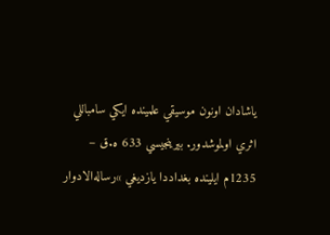ياشادان اونون موسيقي علمينده ايکي سامباللي اثري اولموشدور. بيرينجيسي 633 ه.ق – 1235م ايلينده بغداددا يازديغي »رساله‌الادوار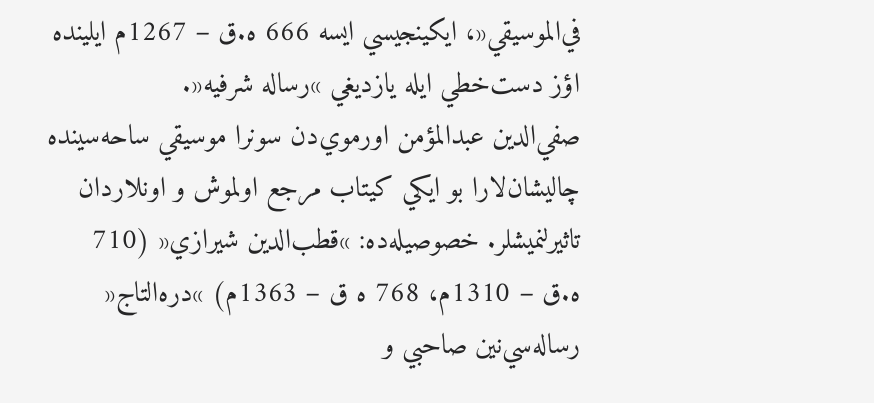في‌الموسيقي«، ايکينجيسي ايسه 666 ه.ق – 1267م ايلينده اؤز دست‌خطي ايله يازديغي »رساله شرفيه«.
صفي‌الدين عبدالمؤمن اورموي‌دن سونرا موسيقي ساحه‌سينده چاليشان‌لارا بو ايکي کيتاب مرجع اولموش و اونلاردان تاثيرلنميشلر. خصوصيله‌ده: »قطب‌الدين شيرازي« (710 ه.ق – 1310م، 768 ه ق – 1363م) »دره‌التاج« رساله‌سي‌نين صاحبي و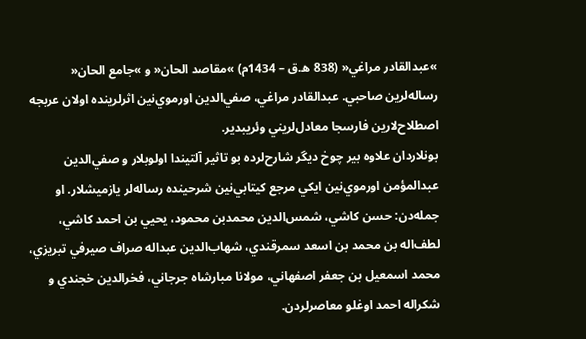»عبدالقادر مراغي« (838 ه.ق – 1434م) »مقاصد الحان« و »جامع الحان« رساله‌لرين صاحبي. عبدالقادر مراغي، صفي‌الدين اورموي‌نين اثرلرينده اولان عربجه اصطلاح‌لارين فارسجا معادل‌لريني وئريبدير.
بونلاردان علاوه بير چوخ ديگر شارح‌لرده بو تاثير آلتيندا اولوبلار و صفي‌الدين عبدالمؤمن اورموي‌نين ايکي مرجع کيتابي‌نين شرحينده رساله‌لر يازميشلار. او جمله‌دن: حسن کاشي، شمس‌الدين محمدبن محمود، يحيي بن احمد کاشي، لطف‌اله بن محمد بن اسعد سمرقندي، شهاب‌الدين عبداله صراف صيرفي تبريزي، محمد اسمعيل بن جعفر اصفهاني، مولانا مبارشاه جرجاني، فخرالدين خجندي و شکراله احمد اوغلو معاصرلردن.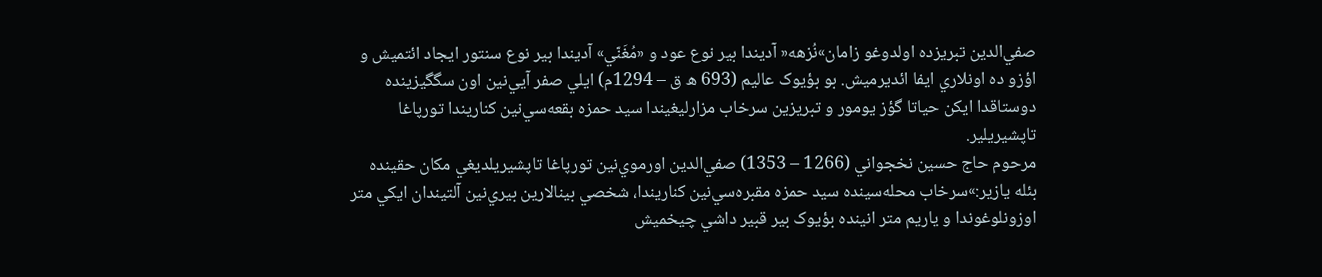صفي‌الدين تبريزده اولدوغو زامان»نُزهه« آديندا بير نوع عود و «مُغَنّي» آديندا بير نوع سنتور ايجاد ائتميش و اؤزو ده اونلاري ايفا ائديرميش. بو بؤيوک عاليم (693 ه ق – 1294م) ايلي‌ صفر آيي‌نين اون سگگيزينده دوستاقدا ايکن حياتا گؤز يومور و تبريزين سرخاب مزارليغيندا سيد حمزه بقعه‌سي‌نين کناريندا تورپاغا تاپشيريلير.
مرحوم حاج حسين نخجواني (1266 – 1353) صفي‌الدين اورموي‌نين تورپاغا تاپشيريلديغي مکان حقينده بئله يازير:»سرخاب محله‌سينده سيد حمزه مقبره‌سي‌نين کناريندا، شخصي بينالارين بيري‌نين آلتيندان ايکي متر اوزونلوغوندا و ياريم متر انينده بؤيوک بير قبير داشي چيخميش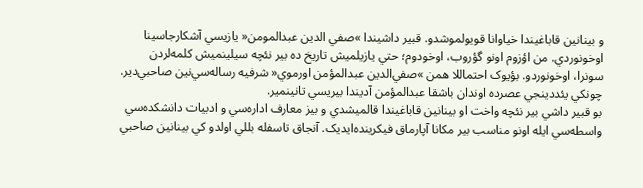و بينانين قاباغيندا خياوانا قويولموشدو. قبير داشيندا »صفي الدين عبدالمومن« يازيسي آشکارجاسينا اوخونوردي. من اؤزوم اونو گؤروب، اوخودوم؛ حتي يازيلميش تاريخ ده بير نئچه سيلينميش کلمه‌لردن سونرا، اوخونوردو. بؤيوک احتماللا همن »صفي‌الدين عبدالمؤمن اورموي« شرفيه رساله‌سي‌نين صاحبي‌دير. چونکي يئددينجي عصرده اوندان باشقا عبدالمؤمن آديندا بيريسي تانينمير.
بو قبير داشي بير نئچه واخت او بينانين قاباغيندا قالميشدي و بيز معارف اداره‌سي و ادبيات دانشکده‌سي واسطه‌سي ايله اونو مناسب بير مکانا آپارماق فيکرينده‌ايديک. آنجاق تاسفله بللي اولدو کي بينانين صاحبي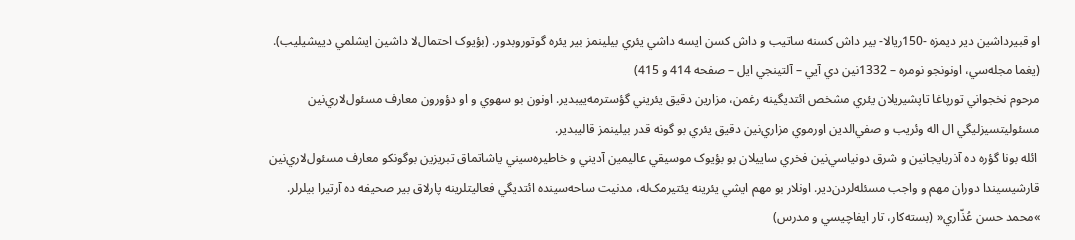او قبيرداشين دير ديمزه -150ريالا- بير داش کسنه ساتيب و داش کسن ايسه داشي يئري بيلينمز بير يئره گوتوروبدور. (بؤيوک احتمال‌لا داشين ايشلمي دييشيليب). (يغما مجله‌سي، اونونجو نومره – 1332نين دي آيي – آلتينجي ايل – صفحه 414 و 415)
مرحوم نخجواني‌ تورپاغا تاپشيريلان يئري مشخص ائتديگينه رغمن، مزارين دقيق يئريني گؤستر‌مه‌ييبدير. اونون بو سهوي و او دؤورون معارف مسئول‌لاري‌نين مسئوليتسيزليگي ال اله وئريب و صفي‌الدين اورموي‌ مزاري‌نين دقيق يئري بو گونه قدر بيلينمز قاليبدير.
 ائله بونا گؤره ده آذربايجانين و شرق دونياسي‌نين فخري ساييلان بو بؤيوک موسيقي عاليمين آديني و خاطيره‌سيني ياشاتماق تبريزين بوگونکو معارف مسئول‌لاري‌نين قارشيسيندا دوران مهم و واجب مسئله‌لردن‌دير. اونلار بو مهم ايشي يئرينه يئتيرمک‌له، مدنيت ساحه‌سينده ائتديگي فعاليتلرينه پارلاق بير صحيفه ده آرتيرا بيلرلر.
»محمد حسن عُذّاري« (بسته‌کار، تار ايفاچيسي و مدرس)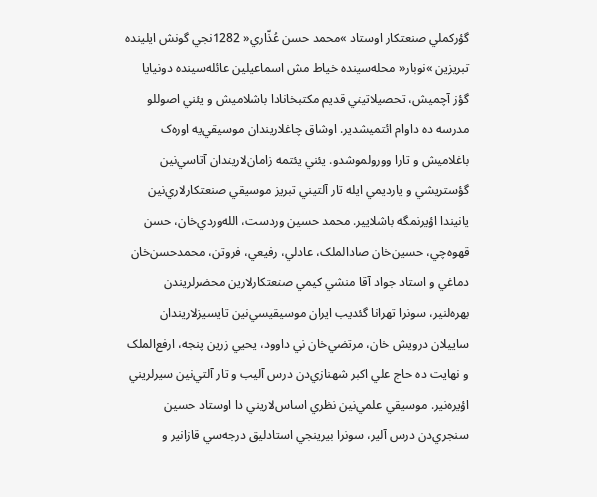گؤرکملي صنعتکار اوستاد »محمد حسن عُذّاري« 1282نجي گونش ايلينده تبريزين »نوبار« محله‌سينده خياط مش اسماعيلين عائله‌سينده دونيايا گؤز آچميش، تحصيلاتيني قديم مکتبخانادا باشلاميش و يئني اصوللو مدرسه ده داوام ائتميشدير. اوشاق چاغلاريندان موسيقي‌يه اوره‌ک باغلاميش و تارا وورولموشدو. يئني يئتمه زامان‌لاريندان آتا‌سي‌نين گؤستريشي و يارديمي ايله تار آلتيني تبريز موسيقي صنعتکارلاري‌نين يانيندا اؤيرنمگه باشلايير. محمد حسين وردست، الله‌وردي‌خان، حسن قهوه‌چي، حسين‌خان صادالملک، عادلي، رفيعي، فروتن، محمد‌حسن‌خان دماغي و استاد جواد آقا منشي کيمي صنعتکارلارين محضرلريندن بهره‌لنير، سونرا تهرانا گئديب ايران موسيقيسي‌نين تايسيزلاريندان ساييلان درويش خان، مرتضي‌خان ني داوود، يحيي زرين پنجه، ارفع‌الملک و نهايت ده حاج علي اکبر شهنازي‌دن درس آليب و تار آلتي‌نين سيرلريني اؤيره‌نير. موسيقي علمي‌نين نظري اساس‌لاريني دا اوستاد حسين سنجري‌دن درس آلير، سونرا بيرينجي استادليق درجه‌سي قازانير و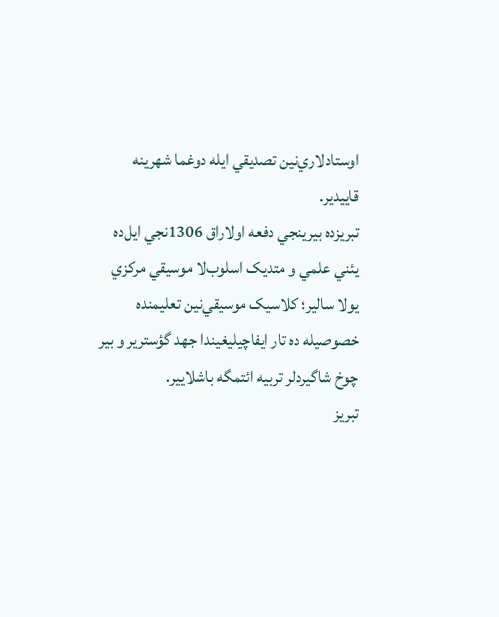اوستادلاري‌نين تصديقي ايله دوغما شهرينه قاييدير.
تبريزده بيرينجي دفعه اولاراق 1306نجي ايل‌ده يئني علمي و متديک اسلوب‌لا موسيقي مرکزي يولا سالير؛ کلاسيک موسيقي‌نين تعليمنده خصوصيله ده تار ايفاچيليغيندا جهد گؤسترير و بير چوخ شاگيردلر تربيه ائتمگه باشلايير.
تبريز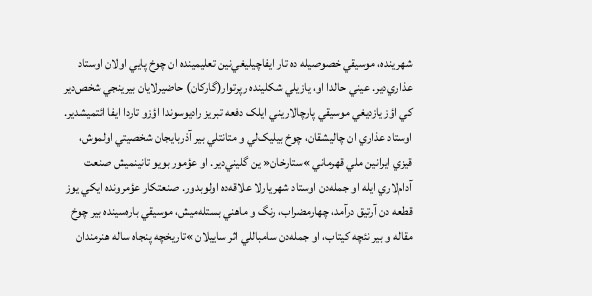شهرينده، موسيقي خصوصيله ده تار ايفاچيليغي‌نين تعليمينده ان چوخ پايي اولان اوستاد عذاري‌دير. عيني حالدا او، يازيلي شکلينده رپرتوار(گارکان) حاضيرلايان بيرينجي شخص‌دير کي اؤز يازديغي موسيقي پارچالاريني ايلک دفعه تبريز راديوسوندا اؤزو تاردا ايفا ائتميشدير.
اوستاد عذاري ان چاليشقان، چوخ بيليک‌لي و متانتلي بير آذربايجان شخصيتي اولموش، قيزي ايرانين ملي قهرماني »ستارخان« ين گليني‌دير. او عؤمور بويو تانينميش صنعت آدام‌لاري ايله او جمله‌دن اوستاد شهريارلا علاقه‌ده اولوبدور. صنعتکار عؤمرونده ايکي يوز قطعه دن آرتيق درآمد، چهارمضراب، رنگ و ماهني بستله‌ميش، موسيقي باره‌سينده بير چوخ مقاله و بير نئچه کيتاب، او جمله‌دن سامباللي اثر ساييلان »تاريخچه پنجاه ساله هنرمندان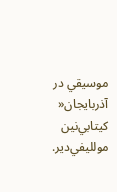موسيقي در آذربايجان« کيتابي‌نين مولليفي‌دير.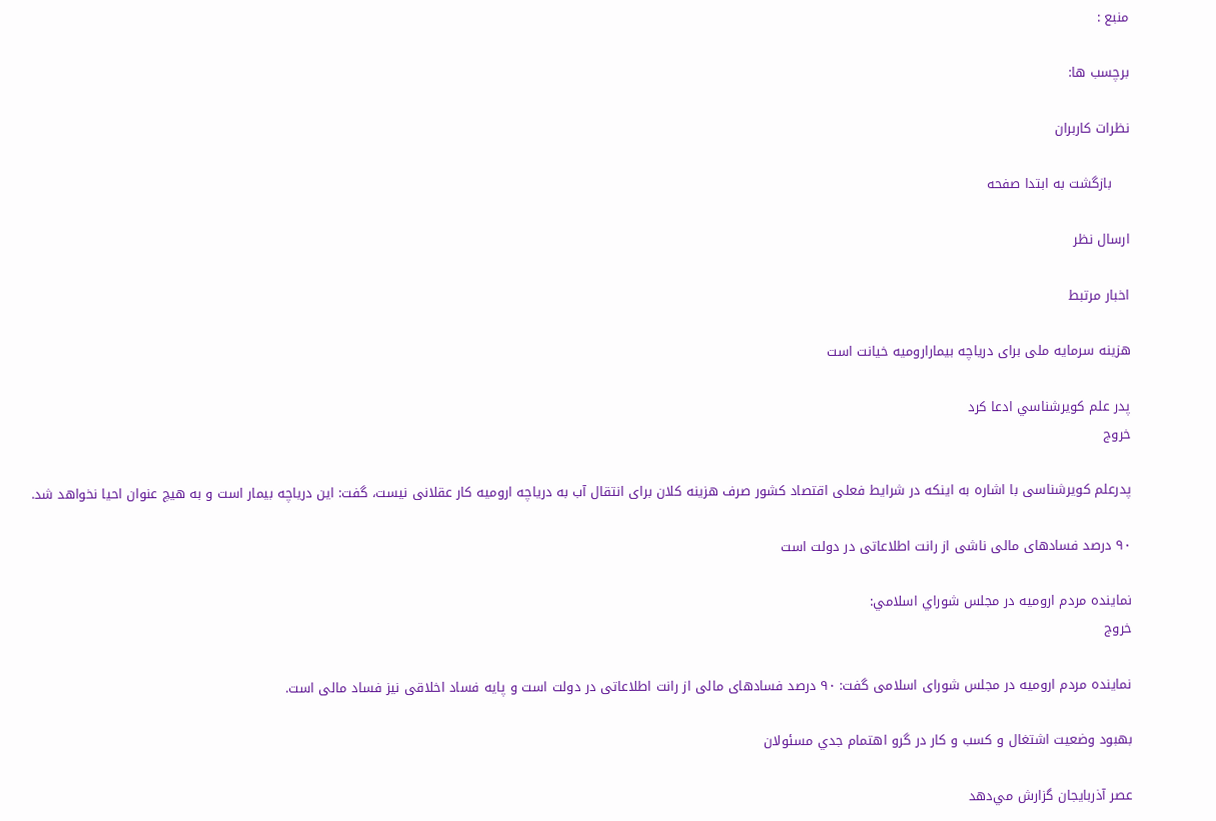منبع :

برچسب ها:

نظرات کاربران

    بازگشت به ابتدا صفحه

ارسال نظر

اخبار مرتبط

هزینه سرمایه ملی برای دریاچه ‌بیمارارومیه خیانت است

پدر علم کويرشناسي ادعا كرد
خروج

پدرعلم کویرشناسی با اشاره به اینکه در شرایط فعلی اقتصاد کشور صرف هزینه کلان برای انتقال آب به دریاچه ارومیه کار عقلانی نیست، گفت: این دریاچه بیمار است و به هیچ عنوان احیا نخواهد شد.

۹۰ درصد فسادهای مالی ناشی از رانت اطلاعاتی در دولت است

نماينده مردم اروميه در مجلس شوراي اسلامي:
خروج

نماینده مردم ارومیه در مجلس شورای اسلامی گفت: ۹۰ درصد فسادهای مالی از رانت اطلاعاتی در دولت است و پایه فساد اخلاقی نیز فساد مالی است.

بهبود وضعيت اشتغال و کسب و کار در گرو اهتمام جدي مسئولان

عصر آذربایجان گزارش مي‌دهد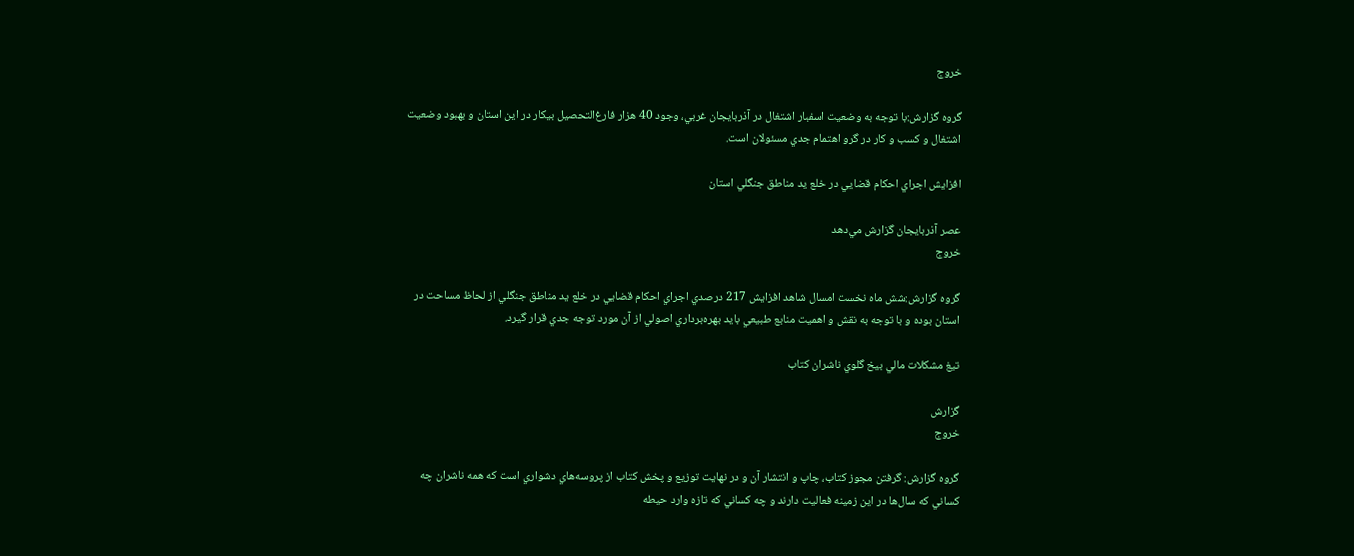خروج

گروه گزارش:با توجه به وضعيت اسفبار اشتغال در آذربايجان غربي، وجود 40 هزار فارغ‌التحصيل بيکار در اين استان و بهبود وضعيت اشتغال و کسب و کار در گرو اهتمام جدي مسئولان است.

افزايش اجراي احکام قضايي در خلع يد مناطق جنگلي استان

عصر آذربایجان گزارش مي‌دهد
خروج

گروه گزارش:شش ماه نخست امسال شاهد افزايش 217 درصدي اجراي احکام قضايي در خلع يد مناطق جنگلي از لحاظ مساحت در استان بوده و با توجه به نقش و اهميت منابع طبيعي بايد بهره‌برداري اصولي از آن مورد توجه جدي قرار گيرد.

تيغ مشکلات مالي بيخ‌ گلوي ناشران کتاب

گزارش
خروج

گروه گزارش: گرفتن مجوز کتاب، چاپ و انتشار آن و در ‌‌نهايت توزيع و پخش کتاب از پروسه‌هاي دشواري است که همه ناشران چه کساني که سال‌ها در اين زمينه فعاليت دارند و چه کساني که تازه وارد حيطه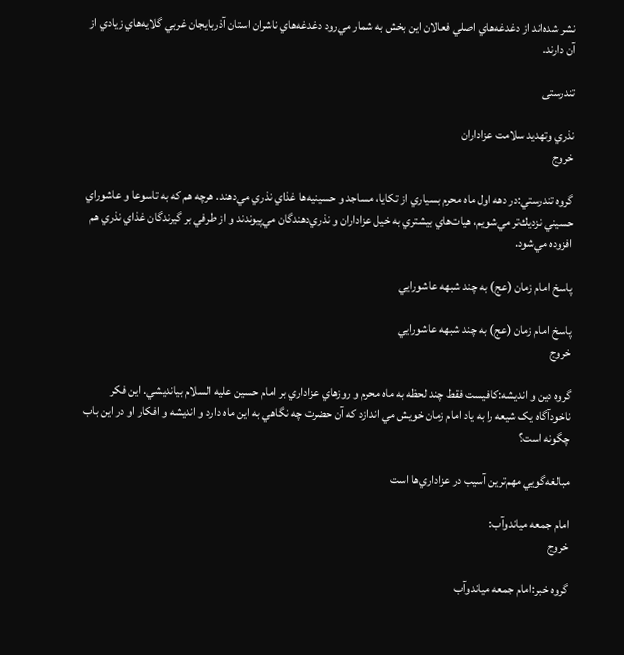نشر شده‌اند از دغدغه‌هاي اصلي فعالان اين بخش به شمار مي‌رود دغدغه‌هاي ناشران استان آذربايجان غربي گلايه‌هاي زيادي از آن دارند.

تندرستی

نذري وتهديد سلامت عزاداران
خروج

گروه تندرستي:در دهه اول ماه محرم بسياري از تكايا، مساجد و حسينيه‌ها غذاي نذري مي‌دهند. هرچه هم كه به تاسوعا و عاشوراي حسيني نزديك‌تر مي‌شويم، هيات‌هاي بيشتري به خيل عزاداران و نذري‌دهندگان مي‌پيوندند و از طرفي بر گيرندگان غذاي نذري هم افزوده مي‌شود.

پاسخ امام زمان (عج) به چند شبهه عاشورايي

پاسخ امام زمان (عج) به چند شبهه عاشورايي
خروج

گروه دين و انديشه:کافيست فقط چند لحظه به ماه محرم و روزهاي عزاداري بر امام حسين عليه السلام بيانديشي. اين فکر ناخودآگاه يک شيعه را به ياد امام زمان خويش مي اندازد که آن حضرت چه نگاهي به اين ماه دارد و انديشه و افکار او در اين باب چگونه است؟

مبالغه‌گويي مهم‌ترين آسيب در عزاداري‌ها است

امام جمعه مياندوآب:
خروج

گروه خبر:امام جمعه مياندوآب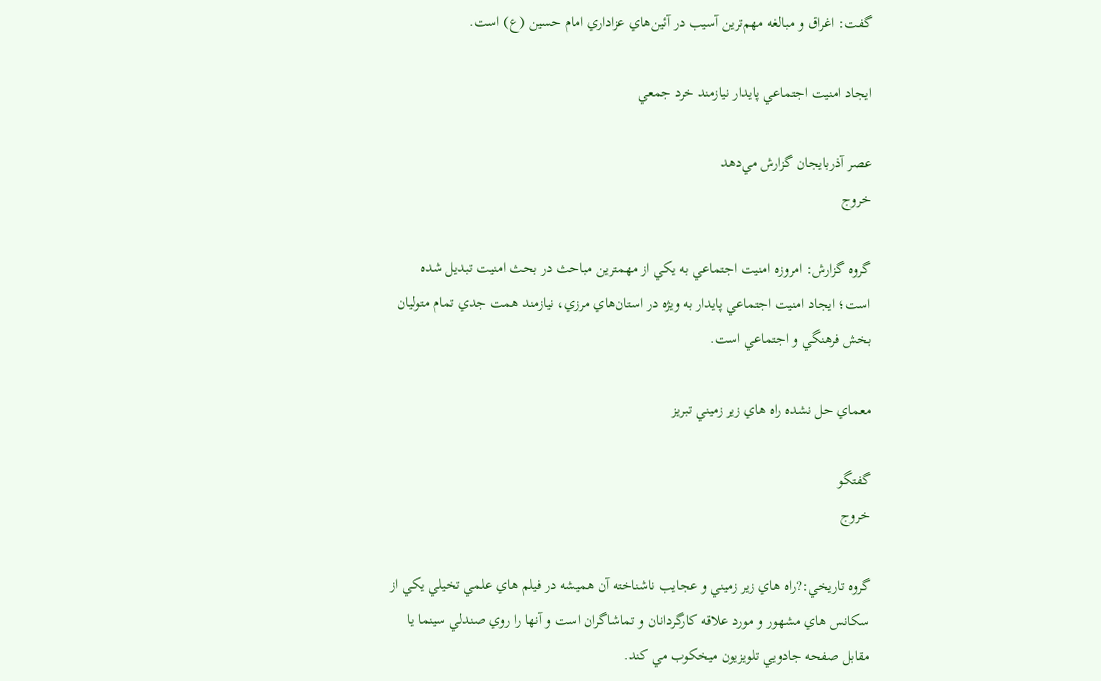گفت: اغراق و مبالغه مهم‌ترين آسيب در آئين‌‌هاي عزاداري امام حسين (ع) است.

ايجاد امنيت اجتماعي پايدار نيازمند خرد جمعي

عصر آذربايجان گزارش مي‌دهد
خروج

گروه گزارش: امروزه امنيت اجتماعي به يکي از مهمترين مباحث در بحث امنيت تبديل شده است؛ ايجاد امنيت اجتماعي پايدار به ويژه در استان‌هاي مرزي، نيازمند همت جدي تمام متوليان بخش فرهنگي و اجتماعي است.

معماي حل نشده راه هاي زير زميني تبريز

گفتگو
خروج

گروه تاريخي:?راه هاي زير زميني و عجايب ناشناخته آن هميشه در فيلم هاي علمي تخيلي يکي از سکانس هاي مشهور و مورد علاقه کارگردانان و تماشاگران است و آنها را روي صندلي سينما يا مقابل صفحه جادويي تلويزيون ميخکوب مي کند.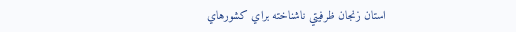استان زنجان ظرفيتي ناشناخته براي کشورهاي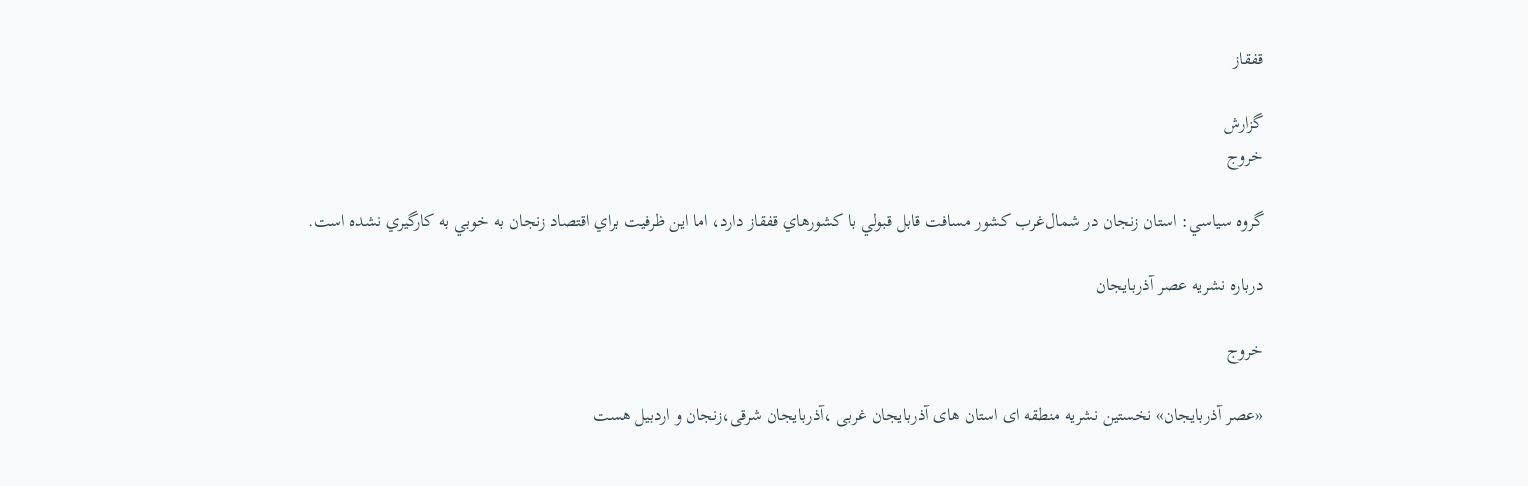قفقاز

گزارش
خروج

گروه سياسي: استان زنجان در شمال‌غرب کشور مسافت قابل قبولي با کشورهاي قفقاز دارد، اما اين ظرفيت براي اقتصاد زنجان به خوبي به کارگيري نشده است.

درباره نشریه عصر آذربایجان

خروج

«عصر آذربایجان» نخستین نشریه منطقه ای استان های آذربایجان غربی ،آذربایجان شرقی،زنجان و اردبیل هست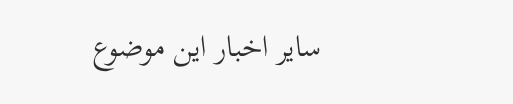سایر اخبار این موضوع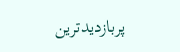پربازدیدترین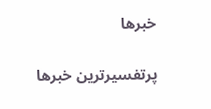خبرها

پرتفسیرترین خبرها